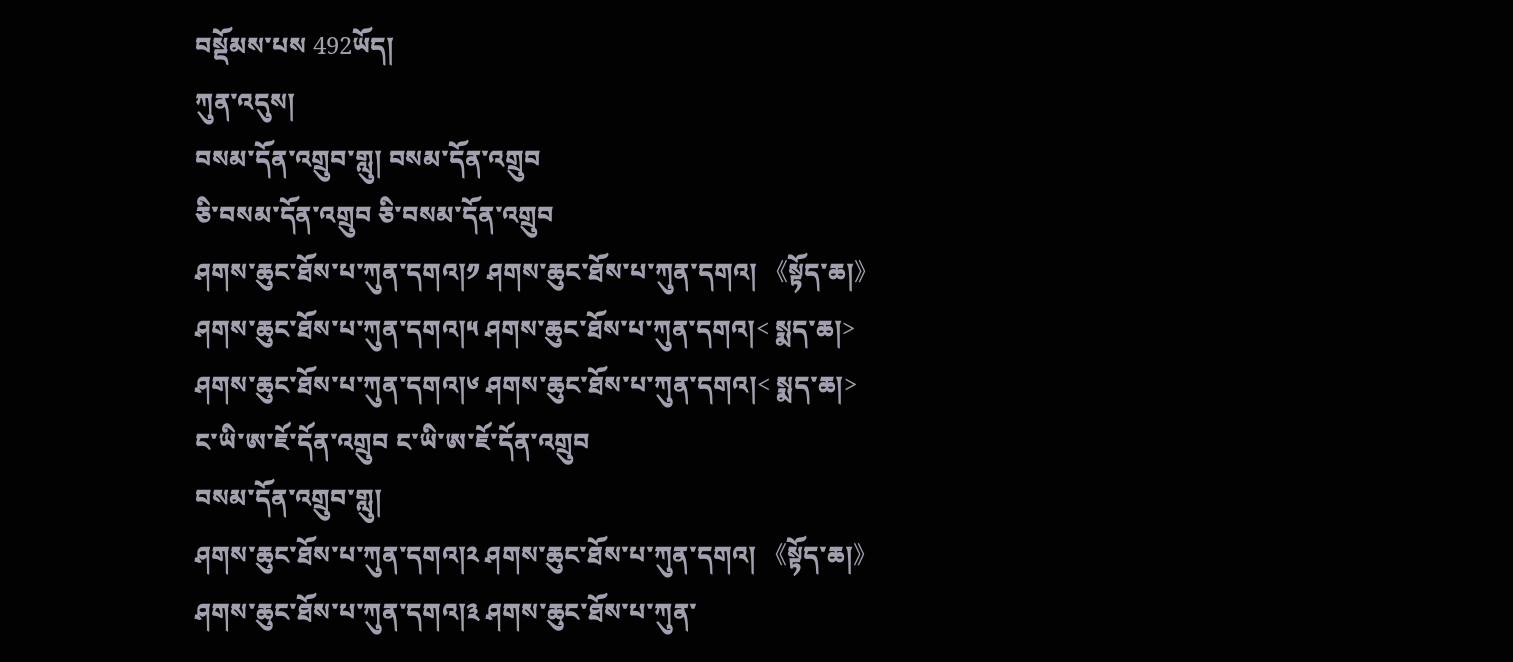བསྡོམས་པས 492ཡོད།
ཀུན་འདུས།
བསམ་དོན་འགྲུབ་གླུ། བསམ་དོན་འགྲུབ
ཅི་བསམ་དོན་འགྲུབ ཅི་བསམ་དོན་འགྲུབ
ཤགས་ཆུང་ཐོས་པ་ཀུན་དགའ།༡ ཤགས་ཆུང་ཐོས་པ་ཀུན་དགའ། 《སྟོད་ཆ།》
ཤགས་ཆུང་ཐོས་པ་ཀུན་དགའ།༥ ཤགས་ཆུང་ཐོས་པ་ཀུན་དགའ།< སྨད་ཆ།>
ཤགས་ཆུང་ཐོས་པ་ཀུན་དགའ།༦ ཤགས་ཆུང་ཐོས་པ་ཀུན་དགའ།< སྨད་ཆ།>
ང་ཡི་ཨ་ཇོ་དོན་འགྲུབ ང་ཡི་ཨ་ཇོ་དོན་འགྲུབ
བསམ་དོན་འགྲུབ་གླུ།
ཤགས་ཆུང་ཐོས་པ་ཀུན་དགའ།༢ ཤགས་ཆུང་ཐོས་པ་ཀུན་དགའ། 《སྟོད་ཆ།》
ཤགས་ཆུང་ཐོས་པ་ཀུན་དགའ།༣ ཤགས་ཆུང་ཐོས་པ་ཀུན་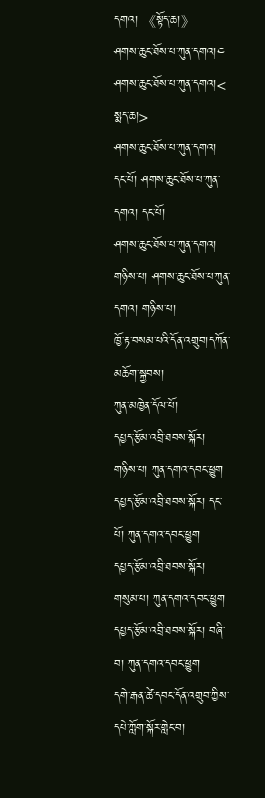དགའ། 《སྟོད་ཆ།》
ཤགས་ཆུང་ཐོས་པ་ཀུན་དགའ།༤ ཤགས་ཆུང་ཐོས་པ་ཀུན་དགའ།< སྨད་ཆ།>
ཤགས་ཆུང་ཐོས་པ་ཀུན་དགའ། དང་པོ། ཤགས་ཆུང་ཐོས་པ་ཀུན་དགའ། དང་པོ།
ཤགས་ཆུང་ཐོས་པ་ཀུན་དགའ། གཉིས་པ། ཤགས་ཆུང་ཐོས་པ་ཀུན་དགའ། གཉིས་པ།
ཁྱོ་རྟ་བསམ་པའི་དོན་འགྲུབ།དཀོན་མཆོག་སྐྱབས།
ཀུན་མཁྱེན་དོལ་པོ།
དཔྱད་རྩོམ་འབྲི་ཐབས་སྐོར། གཉིས་པ། ཀུན་དགའ་དབང་ཕྱུག
དཔྱད་རྩོམ་འབྲི་ཐབས་སྐོར། དང་པོ། ཀུན་དགའ་དབང་ཕྱུག
དཔྱད་རྩོམ་འབྲི་ཐབས་སྐོར། གསུམ་པ། ཀུན་དགའ་དབང་ཕྱུག
དཔྱད་རྩོམ་འབྲི་ཐབས་སྐོར། བཞི་བ། ཀུན་དགའ་དབང་ཕྱུག
དགེ་རྒན་ཚེ་དབང་དོན་འགྲུབ་ཀྱིས་དཔེ་ཀློག་སྐོར་གླེང་བ།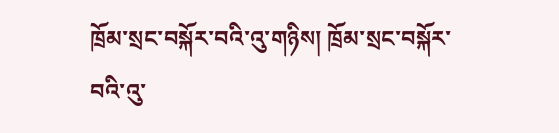ཁྲོམ་སྲང་བསྐོར་བའི་འུ་གཉིས། ཁྲོམ་སྲང་བསྐོར་བའི་འུ་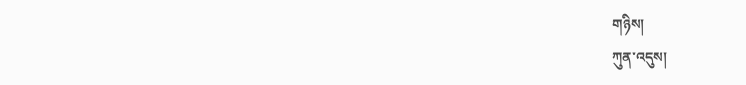གཉིས།
ཀུན་འདུས།